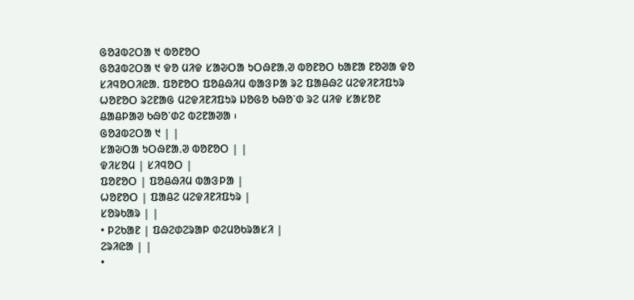ᱜᱚᱲᱵᱮᱛᱟ ᱑ ᱵᱚᱱᱚᱛ
ᱜᱚᱲᱵᱮᱛᱟ ᱑ ᱫᱚ ᱢᱤᱫ ᱥᱟᱶᱛᱟ ᱩᱛᱷᱱᱟᱹᱣ ᱵᱚᱱᱚᱛ ᱠᱟᱱᱟ ᱱᱚᱣᱟ ᱫᱚ ᱥᱤᱧᱚᱛᱤᱭᱟᱹ ᱯᱚᱱᱚᱛ ᱯᱚᱪᱷᱤᱢ ᱵᱟᱝᱞᱟ ᱨᱮ ᱯᱟᱪᱷᱮ ᱢᱮᱫᱤᱱᱤᱯᱩᱨ ᱦᱚᱱᱚᱛ ᱨᱮᱱᱟᱜ ᱢᱮᱫᱤᱱᱤᱯᱩᱨ ᱡᱚᱜᱚ ᱠᱷᱚᱸᱰ ᱨᱮ ᱢᱤᱫ ᱥᱟᱥᱚᱱ ᱪᱟᱪᱞᱟᱣ ᱠᱷᱚᱸᱰᱮ ᱵᱮᱱᱟᱣᱟ ᱾
ᱜᱚᱲᱵᱮᱛᱟ ᱑ | |
ᱥᱟᱶᱛᱟ ᱩᱛᱷᱱᱟᱹᱣ ᱵᱚᱱᱚᱛ | |
ᱫᱤᱥᱚᱢ | ᱥᱤᱧᱚᱛ |
ᱯᱚᱱᱚᱛ | ᱯᱚᱪᱷᱤᱢ ᱵᱟᱝᱞᱟ |
ᱦᱚᱱᱚᱛ | ᱯᱟᱪᱮ ᱢᱮᱫᱤᱱᱤᱯᱩᱨ |
ᱥᱚᱨᱠᱟᱨ | |
• ᱞᱮᱠᱟᱱ | ᱯᱷᱮᱰᱮᱨᱟᱞ ᱰᱮᱢᱚᱠᱨᱟᱥᱤ |
ᱮᱨᱤᱭᱟ | |
•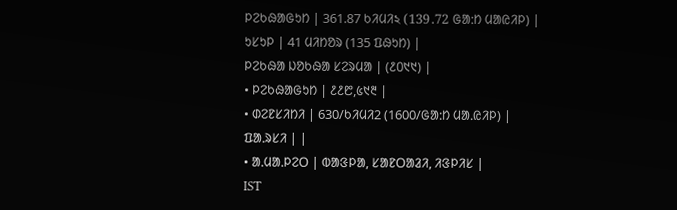ᱞᱮᱠᱷᱟᱜᱩᱴ | 361.87 ᱠᱤᱢᱤ২ (139.72 ᱜᱟᱺᱴ ᱢᱟᱭᱤᱞ) |
ᱩᱥᱩᱞ | 41 ᱢᱤᱴᱚᱨ (135 ᱯᱷᱩᱴ) |
ᱞᱮᱠᱷᱟ ᱡᱚᱠᱷᱟ ᱥᱮᱨᱢᱟ | (᱒᱐᱑᱑) |
• ᱞᱮᱠᱷᱟᱜᱩᱴ | ᱒᱒᱘,᱕᱑᱓ |
• ᱰᱮᱱᱥᱤᱴᱤ | 630/ᱠᱤᱢᱤ2 (1600/ᱜᱟᱺᱴ ᱢᱟᱹᱭᱤᱞ) |
ᱯᱟᱹᱨᱥᱤ | |
• ᱟᱹᱢᱟᱹᱞᱮᱛ | ᱵᱟᱝᱞᱟ, ᱥᱟᱱᱛᱟᱲᱤ, ᱤᱝᱞᱤᱥ |
IST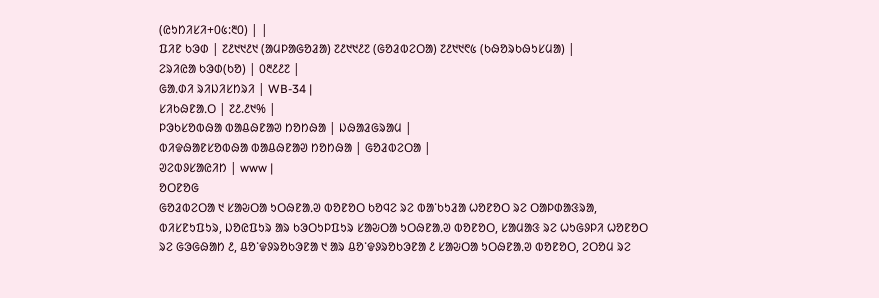(ᱭᱩᱴᱤᱥᱤ+᱐᱕:᱓᱐) | |
ᱯᱤᱱ ᱠᱳᱰ | ᱗᱒᱑᱑᱒᱑ (ᱟᱢᱞᱟᱜᱚᱲᱟ) ᱗᱒᱑᱑᱒᱗ (ᱜᱚᱲᱵᱮᱛᱟ) ᱗᱒᱑᱑᱖᱕ (ᱠᱷᱚᱨᱠᱷᱩᱥᱢᱟ) |
ᱮᱨᱤᱭᱟ ᱠᱳᱰ(ᱠᱚ) | ᱐᱓᱒᱒᱗ |
ᱜᱟᱹᱰᱤ ᱨᱤᱡᱤᱥᱴᱨᱤ | WB-34 |
ᱥᱤᱠᱷᱱᱟᱹᱛ | ᱗᱒.᱒᱑% |
ᱞᱳᱠᱥᱚᱵᱷᱟ ᱵᱟᱪᱷᱱᱟᱣ ᱴᱚᱴᱷᱟ | ᱡᱷᱟᱲᱜᱨᱟᱢ |
ᱵᱤᱫᱷᱟᱱᱥᱚᱵᱷᱟ ᱵᱟᱪᱷᱱᱟᱣ ᱴᱚᱴᱷᱟ | ᱜᱚᱲᱵᱮᱛᱟ |
ᱣᱮᱵᱽᱥᱟᱭᱤᱴ | www |
ᱚᱛᱱᱚᱜ
ᱜᱚᱲᱵᱮᱛᱟ ᱑ ᱥᱟᱶᱛᱟ ᱩᱛᱷᱱᱟᱹᱣ ᱵᱚᱱᱚᱛ ᱠᱚᱧᱮ ᱨᱮ ᱵᱟᱸᱠᱩᱲᱟ ᱦᱚᱱᱚᱛ ᱨᱮ ᱛᱟᱞᱰᱟᱝᱨᱟ, ᱵᱤᱥᱱᱩᱯᱩᱨ, ᱡᱚᱭᱯᱩᱨ ᱟᱨ ᱠᱳᱛᱩᱞᱯᱩᱨ ᱥᱟᱶᱛᱟ ᱩᱛᱷᱱᱟᱹᱣ ᱵᱚᱱᱚᱛ, ᱥᱟᱢᱟᱝ ᱨᱮ ᱦᱩᱜᱽᱞᱤ ᱦᱚᱱᱚᱛ ᱨᱮ ᱜᱳᱜᱷᱟᱴ ᱒, ᱪᱚᱸᱫᱽᱨᱚᱠᱳᱱᱟ ᱑ ᱟᱨ ᱪᱚᱸᱫᱽᱨᱚᱠᱳᱱᱟ ᱒ ᱥᱟᱶᱛᱟ ᱩᱛᱷᱱᱟᱹᱣ ᱵᱚᱱᱚᱛ, ᱮᱛᱚᱢ ᱨᱮ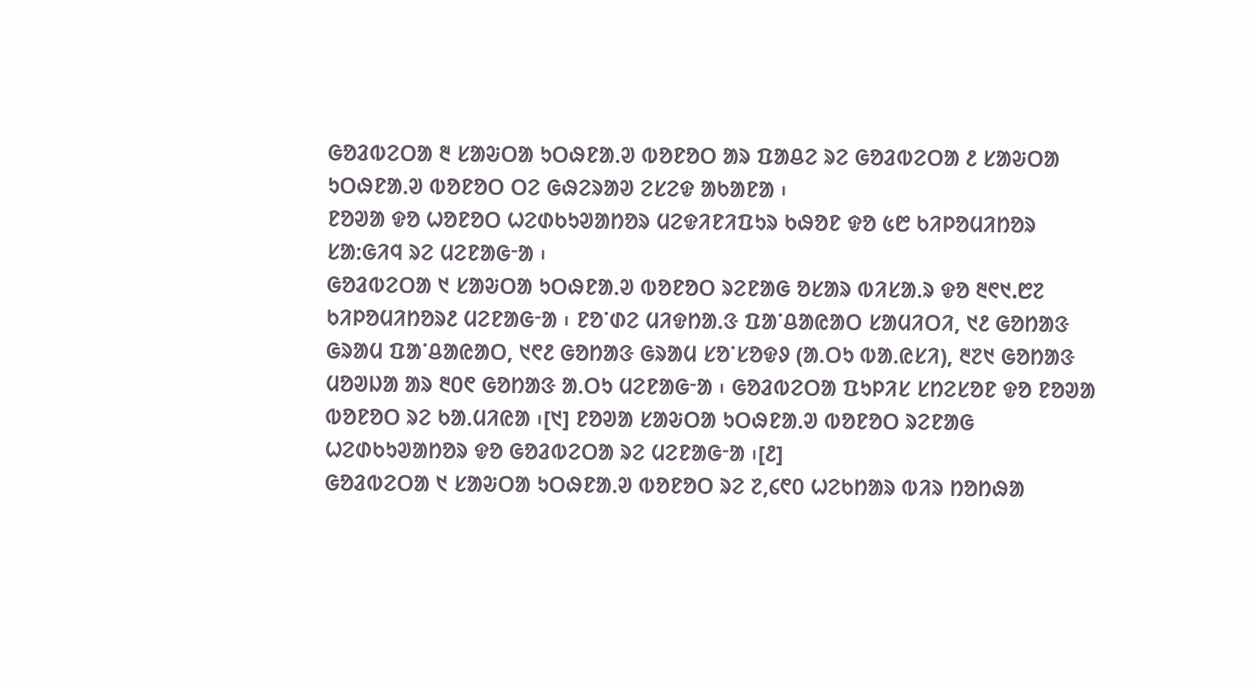ᱜᱚᱲᱵᱮᱛᱟ ᱓ ᱥᱟᱶᱛᱟ ᱩᱛᱷᱱᱟᱹᱣ ᱵᱚᱱᱚᱛ ᱟᱨ ᱯᱟᱪᱮ ᱨᱮ ᱜᱚᱲᱵᱮᱛᱟ ᱒ ᱥᱟᱶᱛᱟ ᱩᱛᱷᱱᱟᱹᱣ ᱵᱚᱱᱚᱛ ᱛᱮ ᱜᱷᱮᱨᱟᱣ ᱮᱥᱮᱫ ᱟᱠᱟᱱᱟ ᱾
ᱱᱚᱣᱟ ᱫᱚ ᱦᱚᱱᱚᱛ ᱦᱮᱰᱠᱩᱣᱟᱴᱚᱨ ᱢᱮᱫᱤᱱᱤᱯᱩᱨ ᱠᱷᱚᱱ ᱫᱚ ᱕᱘ ᱠᱤᱞᱚᱢᱤᱴᱚᱨ ᱥᱟᱺᱜᱤᱧ ᱨᱮ ᱢᱮᱱᱟᱜᱼᱟ ᱾
ᱜᱚᱲᱵᱮᱛᱟ ᱑ ᱥᱟᱶᱛᱟ ᱩᱛᱷᱱᱟᱹᱣ ᱵᱚᱱᱚᱛ ᱨᱮᱱᱟᱜ ᱚᱥᱟᱨ ᱵᱤᱥᱟᱹᱨ ᱫᱚ ᱓᱖᱑.᱘᱗ ᱠᱤᱞᱚᱢᱤᱴᱚᱨ᱒ ᱢᱮᱱᱟᱜᱼᱟ ᱾ ᱱᱚᱸᱰᱮ ᱢᱤᱫᱴᱟᱹᱝ ᱯᱟᱸᱪᱟᱭᱟᱛ ᱥᱟᱢᱤᱛᱤ, ᱑᱒ ᱜᱚᱴᱟᱝ ᱜᱨᱟᱢ ᱯᱟᱸᱪᱟᱭᱟᱛ, ᱑᱖᱒ ᱜᱚᱴᱟᱝ ᱜᱨᱟᱢ ᱥᱚᱸᱥᱚᱫᱽ (ᱟᱹᱛᱩ ᱵᱟᱹᱭᱥᱤ), ᱓᱗᱑ ᱜᱚᱴᱟᱝ ᱢᱚᱣᱡᱟ ᱟᱨ ᱓᱐᱖ ᱜᱚᱴᱟᱝ ᱟᱹᱛᱩ ᱢᱮᱱᱟᱜᱼᱟ ᱾ ᱜᱚᱲᱵᱮᱛᱟ ᱯᱩᱞᱤᱥ ᱥᱴᱮᱥᱚᱱ ᱫᱚ ᱱᱚᱣᱟ ᱵᱚᱱᱚᱛ ᱨᱮ ᱠᱟᱹᱢᱤᱭᱟ ᱾[᱑] ᱱᱚᱣᱟ ᱥᱟᱶᱛᱟ ᱩᱛᱷᱱᱟᱹᱣ ᱵᱚᱱᱚᱛ ᱨᱮᱱᱟᱜ ᱦᱮᱰᱠᱩᱣᱟᱴᱚᱨ ᱫᱚ ᱜᱚᱲᱵᱮᱛᱟ ᱨᱮ ᱢᱮᱱᱟᱜᱼᱟ ᱾[᱒]
ᱜᱚᱲᱵᱮᱛᱟ ᱑ ᱥᱟᱶᱛᱟ ᱩᱛᱷᱱᱟᱹᱣ ᱵᱚᱱᱚᱛ ᱨᱮ ᱗,᱔᱖᱐ ᱦᱮᱠᱴᱟᱨ ᱵᱤᱨ ᱴᱚᱴᱷᱟ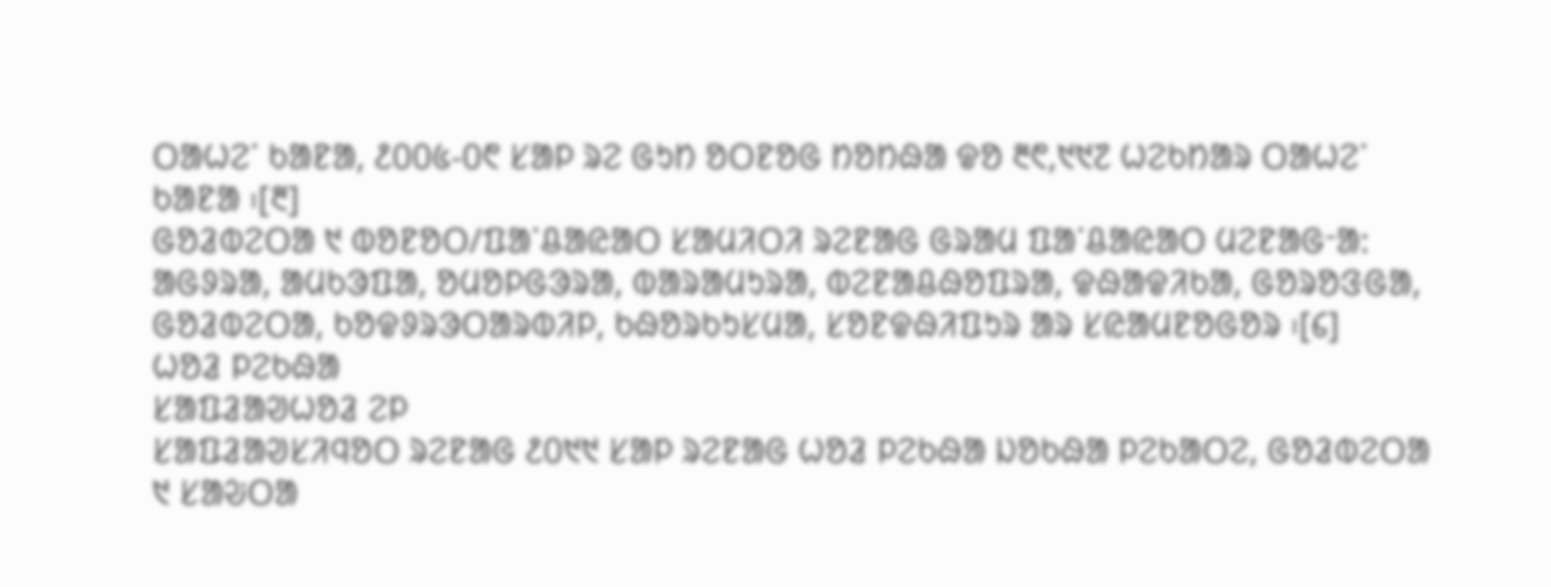ᱛᱟᱦᱮᱸ ᱠᱟᱱᱟ, ᱒᱐᱐᱕-᱐᱖ ᱥᱟᱞ ᱨᱮ ᱜᱩᱴ ᱚᱛᱱᱚᱜ ᱴᱚᱴᱷᱟ ᱫᱚ ᱓᱖,᱑᱑᱗ ᱦᱮᱠᱴᱟᱨ ᱛᱟᱦᱮᱸ ᱠᱟᱱᱟ ᱾[᱓]
ᱜᱚᱲᱵᱮᱛᱟ ᱑ ᱵᱚᱱᱚᱛ/ᱯᱟᱸᱪᱟᱭᱟᱛ ᱥᱟᱢᱤᱛᱤ ᱨᱮᱱᱟᱜ ᱜᱨᱟᱢ ᱯᱟᱸᱪᱟᱭᱟᱛ ᱢᱮᱱᱟᱜᱼᱟ: ᱟᱜᱽᱨᱟ, ᱟᱢᱠᱳᱯᱟ, ᱚᱢᱚᱞᱜᱳᱨᱟ, ᱵᱟᱨᱟᱢᱩᱨᱟ, ᱵᱮᱱᱟᱪᱷᱚᱯᱨᱟ, ᱫᱷᱟᱫᱤᱠᱟ, ᱜᱚᱨᱚᱝᱜᱟ, ᱜᱚᱲᱵᱮᱛᱟ, ᱠᱚᱫᱽᱨᱳᱛᱟᱨᱵᱤᱞ, ᱠᱷᱚᱨᱠᱩᱥᱢᱟ, ᱥᱚᱱᱫᱷᱤᱯᱩᱨ ᱟᱨ ᱥᱭᱟᱢᱱᱚᱜᱚᱨ ᱾[᱔]
ᱦᱚᱲ ᱞᱮᱠᱷᱟ
ᱥᱟᱯᱲᱟᱣᱦᱚᱲ ᱮᱞ
ᱥᱟᱯᱲᱟᱣᱥᱤᱧᱚᱛ ᱨᱮᱱᱟᱜ ᱒᱐᱑᱑ ᱥᱟᱞ ᱨᱮᱱᱟᱜ ᱦᱚᱲ ᱞᱮᱠᱷᱟ ᱡᱚᱠᱷᱟ ᱞᱮᱠᱟᱛᱮ, ᱜᱚᱲᱵᱮᱛᱟ ᱑ ᱥᱟᱶᱛᱟ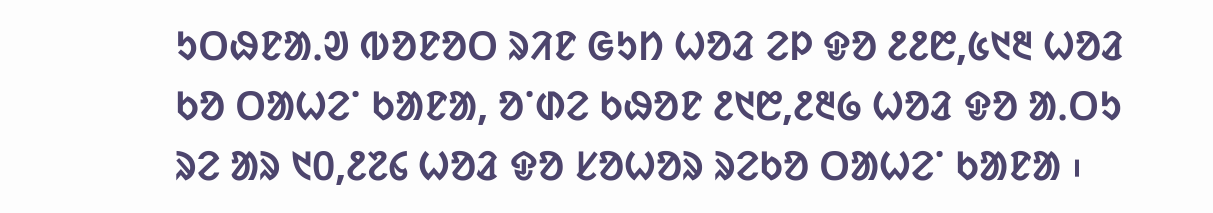ᱩᱛᱷᱱᱟᱹᱣ ᱵᱚᱱᱚᱛ ᱨᱤᱱ ᱜᱩᱴ ᱦᱚᱲ ᱮᱞ ᱫᱚ ᱒᱒᱘,᱕᱑᱓ ᱦᱚᱲ ᱠᱚ ᱛᱟᱦᱮᱸ ᱠᱟᱱᱟ, ᱚᱸᱰᱮ ᱠᱷᱚᱱ ᱒᱑᱘,᱒᱓᱙ ᱦᱚᱲ ᱫᱚ ᱟᱹᱛᱩ ᱨᱮ ᱟᱨ ᱑᱐,᱒᱗᱔ ᱦᱚᱲ ᱫᱚ ᱥᱚᱦᱚᱨ ᱨᱮᱠᱚ ᱛᱟᱦᱮᱸ ᱠᱟᱱᱟ ᱾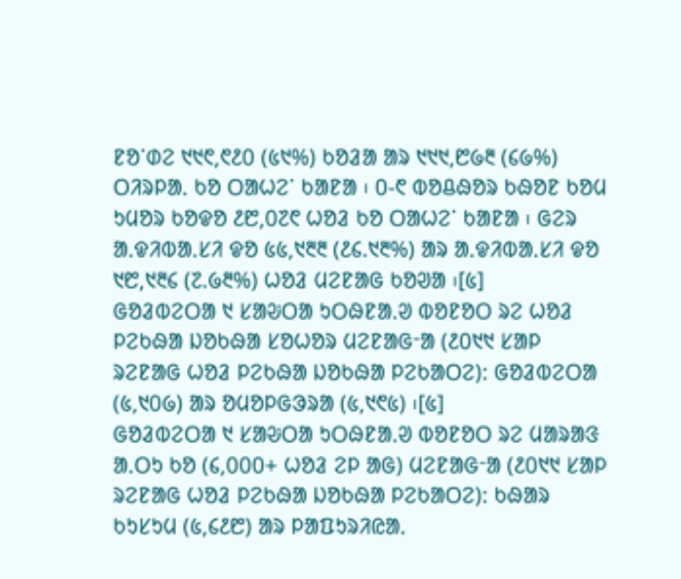ᱱᱚᱸᱰᱮ ᱑᱑᱖,᱖᱒᱐ (᱕᱑%) ᱠᱚᱲᱟ ᱟᱨ ᱑᱑᱑,᱘᱙᱓ (᱔᱙%) ᱛᱤᱨᱞᱟᱹ ᱠᱚ ᱛᱟᱦᱮᱸ ᱠᱟᱱᱟ ᱾ ᱐-᱖ ᱵᱚᱪᱷᱚᱨ ᱠᱷᱚᱱ ᱠᱚᱢ ᱩᱢᱚᱨ ᱠᱚᱫᱚ ᱒᱘,᱐᱗᱖ ᱦᱚᱲ ᱠᱚ ᱛᱟᱦᱮᱸ ᱠᱟᱱᱟ ᱾ ᱜᱮᱨ ᱟᱹᱫᱤᱵᱟᱹᱥᱤ ᱫᱚ ᱕᱕,᱑᱓᱓ (᱒᱔.᱑᱓%) ᱟᱨ ᱟᱹᱫᱤᱵᱟᱹᱥᱤ ᱫᱚ ᱑᱘,᱑᱓᱔ (᱗.᱙᱓%) ᱦᱚᱲ ᱢᱮᱱᱟᱜ ᱠᱚᱣᱟ ᱾[᱕]
ᱜᱚᱲᱵᱮᱛᱟ ᱑ ᱥᱟᱶᱛᱟ ᱩᱛᱷᱱᱟᱹᱣ ᱵᱚᱱᱚᱛ ᱨᱮ ᱦᱚᱲ ᱞᱮᱠᱷᱟ ᱡᱚᱠᱷᱟ ᱥᱚᱦᱚᱨ ᱢᱮᱱᱟᱜᱼᱟ (᱒᱐᱑᱑ ᱥᱟᱞ ᱨᱮᱱᱟᱜ ᱦᱚᱲ ᱞᱮᱠᱷᱟ ᱡᱚᱠᱷᱟ ᱞᱮᱠᱟᱛᱮ): ᱜᱚᱲᱵᱮᱛᱟ (᱕,᱑᱐᱙) ᱟᱨ ᱚᱢᱚᱞᱜᱳᱨᱟ (᱕,᱑᱖᱕) ᱾[᱕]
ᱜᱚᱲᱵᱮᱛᱟ ᱑ ᱥᱟᱶᱛᱟ ᱩᱛᱷᱱᱟᱹᱣ ᱵᱚᱱᱚᱛ ᱨᱮ ᱢᱟᱨᱟᱝ ᱟᱹᱛᱩ ᱠᱚ (᱔,᱐᱐᱐+ ᱦᱚᱲ ᱮᱞ ᱟᱜ) ᱢᱮᱱᱟᱜᱼᱟ (᱒᱐᱑᱑ ᱥᱟᱞ ᱨᱮᱱᱟᱜ ᱦᱚᱲ ᱞᱮᱠᱷᱟ ᱡᱚᱠᱷᱟ ᱞᱮᱠᱟᱛᱮ): ᱠᱷᱟᱨ ᱠᱩᱥᱩᱢ (᱕,᱔᱒᱘) ᱟᱨ ᱞᱟᱯᱩᱨᱤᱭᱟᱹ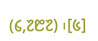(᱔,᱗᱘᱗) ᱾[᱕]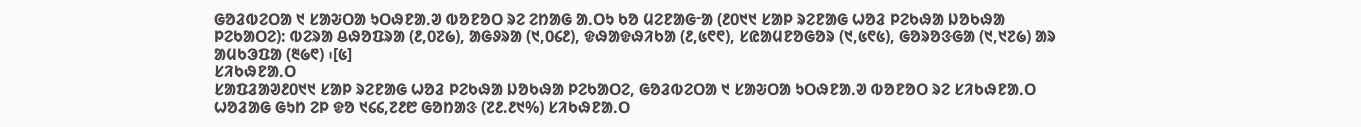ᱜᱚᱲᱵᱮᱛᱟ ᱑ ᱥᱟᱶᱛᱟ ᱩᱛᱷᱱᱟᱹᱣ ᱵᱚᱱᱚᱛ ᱨᱮ ᱮᱴᱟᱜ ᱟᱹᱛᱩ ᱠᱚ ᱢᱮᱱᱟᱜᱼᱟ (᱒᱐᱑᱑ ᱥᱟᱞ ᱨᱮᱱᱟᱜ ᱦᱚᱲ ᱞᱮᱠᱷᱟ ᱡᱚᱠᱷᱟ ᱞᱮᱠᱟᱛᱮ): ᱵᱮᱨᱟ ᱪᱷᱚᱯᱨᱟ (᱒,᱐᱗᱙), ᱟᱜᱽᱨᱟ (᱑,᱐᱔᱒), ᱫᱷᱟᱫᱷᱤᱠᱟ (᱒,᱕᱖᱖), ᱥᱭᱟᱢᱱᱚᱜᱚᱨ (᱑,᱕᱖᱕), ᱜᱚᱨᱚᱝᱜᱟ (᱑,᱑᱗᱙) ᱟᱨ ᱟᱢᱠᱳᱯᱟ (᱓᱙᱖) ᱾[᱕]
ᱥᱤᱠᱷᱱᱟᱹᱛ
ᱥᱟᱯᱲᱟᱣ᱒᱐᱑᱑ ᱥᱟᱞ ᱨᱮᱱᱟᱜ ᱦᱚᱲ ᱞᱮᱠᱷᱟ ᱡᱚᱠᱷᱟ ᱞᱮᱠᱟᱛᱮ, ᱜᱚᱲᱵᱮᱛᱟ ᱑ ᱥᱟᱶᱛᱟ ᱩᱛᱷᱱᱟᱹᱣ ᱵᱚᱱᱚᱛ ᱨᱮ ᱥᱤᱠᱷᱱᱟᱹᱛ ᱦᱚᱲᱟᱜ ᱜᱩᱴ ᱮᱞ ᱫᱚ ᱑᱔᱔,᱗᱒᱘ ᱜᱚᱴᱟᱝ (᱗᱒.᱒᱑%) ᱥᱤᱠᱷᱱᱟᱹᱛ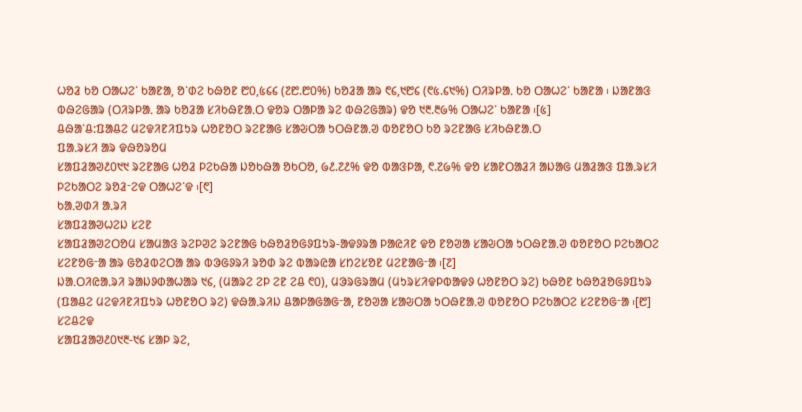ᱦᱚᱲ ᱠᱚ ᱛᱟᱦᱮᱸ ᱠᱟᱱᱟ, ᱚᱸᱰᱮ ᱠᱷᱚᱱ ᱘᱐,᱕᱔᱔ (᱗᱘.᱘᱐%) ᱠᱚᱲᱟ ᱟᱨ ᱖᱔,᱑᱘᱔ (᱖᱕.᱔᱑%) ᱛᱤᱨᱞᱟᱹ ᱠᱚ ᱛᱟᱦᱮᱸ ᱠᱟᱱᱟ ᱾ ᱡᱟᱱᱟᱝ ᱵᱷᱮᱜᱟᱨ (ᱛᱤᱨᱞᱟᱹ ᱟᱨ ᱠᱚᱲᱟ ᱥᱤᱠᱷᱱᱟᱹᱛ ᱫᱚᱨ ᱛᱟᱞᱟ ᱨᱮ ᱵᱷᱮᱜᱟᱨ) ᱫᱚ ᱑᱓.᱓᱙% ᱛᱟᱦᱮᱸ ᱠᱟᱱᱟ ᱾[᱕]
ᱪᱷᱟᱸᱪ:ᱯᱟᱪᱮ ᱢᱮᱫᱤᱱᱤᱯᱩᱨ ᱦᱚᱱᱚᱛ ᱨᱮᱱᱟᱜ ᱥᱟᱶᱛᱟ ᱩᱛᱷᱱᱟᱹᱣ ᱵᱚᱱᱚᱛ ᱠᱚ ᱨᱮᱱᱟᱜ ᱥᱤᱠᱷᱱᱟᱹᱛ
ᱯᱟᱹᱨᱥᱤ ᱟᱨ ᱫᱷᱚᱨᱚᱢ
ᱥᱟᱯᱲᱟᱣ᱒᱐᱑᱑ ᱨᱮᱱᱟᱜ ᱦᱚᱲ ᱞᱮᱠᱷᱟ ᱡᱚᱠᱷᱟ ᱚᱠᱛᱚ, ᱙᱒.᱗᱒% ᱫᱚ ᱵᱟᱝᱞᱟ, ᱖.᱗᱙% ᱫᱚ ᱥᱟᱱᱛᱟᱲᱤ ᱟᱡᱟᱜ ᱢᱟᱲᱟᱝ ᱯᱟᱹᱨᱥᱤ ᱞᱮᱠᱟᱛᱮ ᱨᱚᱲᱼᱮᱫ ᱛᱟᱦᱮᱸᱫ ᱾[᱖]
ᱠᱟᱹᱣᱰᱤ ᱟᱹᱨᱤ
ᱥᱟᱯᱲᱟᱣᱦᱮᱡ ᱥᱮᱱ
ᱥᱟᱯᱲᱟᱣᱮᱛᱚᱢ ᱥᱟᱢᱟᱝ ᱨᱮᱞᱣᱮ ᱨᱮᱱᱟᱜ ᱠᱷᱚᱲᱚᱜᱽᱯᱩᱨ-ᱟᱫᱽᱨᱟ ᱞᱟᱭᱤᱱ ᱫᱚ ᱱᱚᱣᱟ ᱥᱟᱶᱛᱟ ᱩᱛᱷᱱᱟᱹᱣ ᱵᱚᱱᱚᱛ ᱞᱮᱠᱟᱛᱮ ᱥᱮᱱᱚᱜᱼᱟ ᱟᱨ ᱜᱚᱲᱵᱮᱛᱟ ᱟᱨ ᱵᱳᱜᱽᱨᱤ ᱨᱚᱰ ᱨᱮ ᱵᱟᱨᱭᱟ ᱥᱴᱮᱥᱚᱱ ᱢᱮᱱᱟᱜᱼᱟ ᱾[᱗]
ᱡᱟᱹᱛᱤᱭᱟᱹᱨᱤ ᱨᱟᱡᱽᱰᱟᱦᱟᱨ ᱑᱔, (ᱢᱟᱨᱮ ᱮᱞ ᱮᱱ ᱮᱪ ᱖᱐), ᱢᱳᱨᱜᱨᱟᱢ (ᱢᱩᱨᱥᱤᱫᱞᱵᱟᱫᱽ ᱦᱚᱱᱚᱛ ᱨᱮ) ᱠᱷᱚᱱ ᱠᱷᱚᱲᱚᱜᱽᱯᱩᱨ (ᱯᱟᱪᱮ ᱢᱮᱫᱤᱱᱤᱯᱩᱨ ᱦᱚᱱᱚᱛ ᱨᱮ) ᱫᱷᱟᱹᱨᱤᱡ ᱪᱟᱞᱟᱜᱟᱜᱼᱟ, ᱱᱚᱣᱟ ᱥᱟᱶᱛᱟ ᱩᱛᱷᱱᱟᱹᱣ ᱵᱚᱱᱚᱛ ᱞᱮᱠᱟᱛᱮ ᱥᱮᱱᱚᱜᱼᱟ ᱾[᱘]
ᱥᱮᱪᱮᱫ
ᱥᱟᱯᱲᱟᱣ᱒᱐᱑᱓-᱑᱔ ᱥᱟᱞ ᱨᱮ,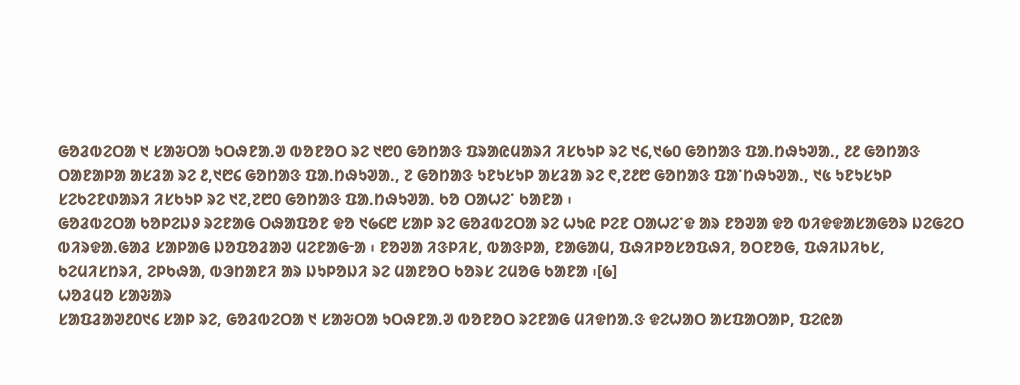ᱜᱚᱲᱵᱮᱛᱟ ᱑ ᱥᱟᱶᱛᱟ ᱩᱛᱷᱱᱟᱹᱣ ᱵᱚᱱᱚᱛ ᱨᱮ ᱑᱘᱐ ᱜᱚᱴᱟᱝ ᱯᱨᱟᱭᱢᱟᱨᱤ ᱤᱥᱠᱩᱞ ᱨᱮ ᱑᱔,᱑᱙᱐ ᱜᱚᱴᱟᱝ ᱯᱟᱹᱴᱷᱩᱣᱟᱹ, ᱒᱒ ᱜᱚᱴᱟᱝ ᱛᱟᱱᱟᱞᱟ ᱟᱥᱲᱟ ᱨᱮ ᱒,᱑᱘᱔ ᱜᱚᱴᱟᱝ ᱯᱟᱹᱴᱷᱩᱣᱟᱹ, ᱗ ᱜᱚᱴᱟᱝ ᱩᱱᱩᱥᱩᱞ ᱟᱥᱲᱟ ᱨᱮ ᱖,᱗᱒᱘ ᱜᱚᱴᱟᱝ ᱯᱟᱸᱴᱷᱩᱣᱟᱹ, ᱑᱕ ᱩᱱᱩᱥᱩᱞ ᱥᱮᱠᱮᱱᱰᱟᱨᱤ ᱤᱥᱠᱩᱞ ᱨᱮ ᱑᱗,᱗᱘᱐ ᱜᱚᱴᱟᱝ ᱯᱟᱹᱴᱷᱩᱣᱟᱹ ᱠᱚ ᱛᱟᱦᱮᱸ ᱠᱟᱱᱟ ᱾
ᱜᱚᱲᱵᱮᱛᱟ ᱠᱚᱞᱮᱡᱽ ᱨᱮᱱᱟᱜ ᱛᱷᱟᱯᱚᱱ ᱫᱚ ᱑᱙᱔᱘ ᱥᱟᱞ ᱨᱮ ᱜᱚᱲᱵᱮᱛᱟ ᱨᱮ ᱦᱩᱭ ᱞᱮᱱ ᱛᱟᱦᱮᱸᱫ ᱟᱨ ᱱᱚᱣᱟ ᱫᱚ ᱵᱤᱫᱫᱟᱥᱟᱜᱚᱨ ᱡᱮᱜᱮᱛ ᱵᱤᱨᱫᱟᱹᱜᱟᱲ ᱥᱟᱞᱟᱜ ᱡᱚᱯᱚᱲᱟᱣ ᱢᱮᱱᱟᱜᱼᱟ ᱾ ᱱᱚᱣᱟ ᱤᱝᱞᱤᱥ, ᱵᱟᱝᱞᱟ, ᱱᱟᱜᱟᱢ, ᱯᱷᱤᱞᱚᱥᱚᱯᱷᱤ, ᱚᱛᱱᱚᱜ, ᱯᱷᱤᱡᱤᱠᱥ, ᱠᱮᱢᱤᱥᱴᱨᱤ, ᱮᱞᱠᱷᱟ, ᱵᱳᱴᱟᱱᱤ ᱟᱨ ᱡᱩᱞᱚᱡᱤ ᱨᱮ ᱢᱟᱱᱚᱛ ᱠᱚᱨᱥ ᱮᱢᱚᱜ ᱠᱟᱱᱟ ᱾[᱙]
ᱦᱚᱲᱢᱚ ᱥᱟᱶᱟᱨ
ᱥᱟᱯᱲᱟᱣ᱒᱐᱑᱔ ᱥᱟᱞ ᱨᱮ, ᱜᱚᱲᱵᱮᱛᱟ ᱑ ᱥᱟᱶᱛᱟ ᱩᱛᱷᱱᱟᱹᱣ ᱵᱚᱱᱚᱛ ᱨᱮᱱᱟᱜ ᱢᱤᱫᱴᱟᱹᱝ ᱫᱮᱦᱟᱛ ᱟᱥᱯᱟᱛᱟᱞ, ᱯᱮᱭᱟ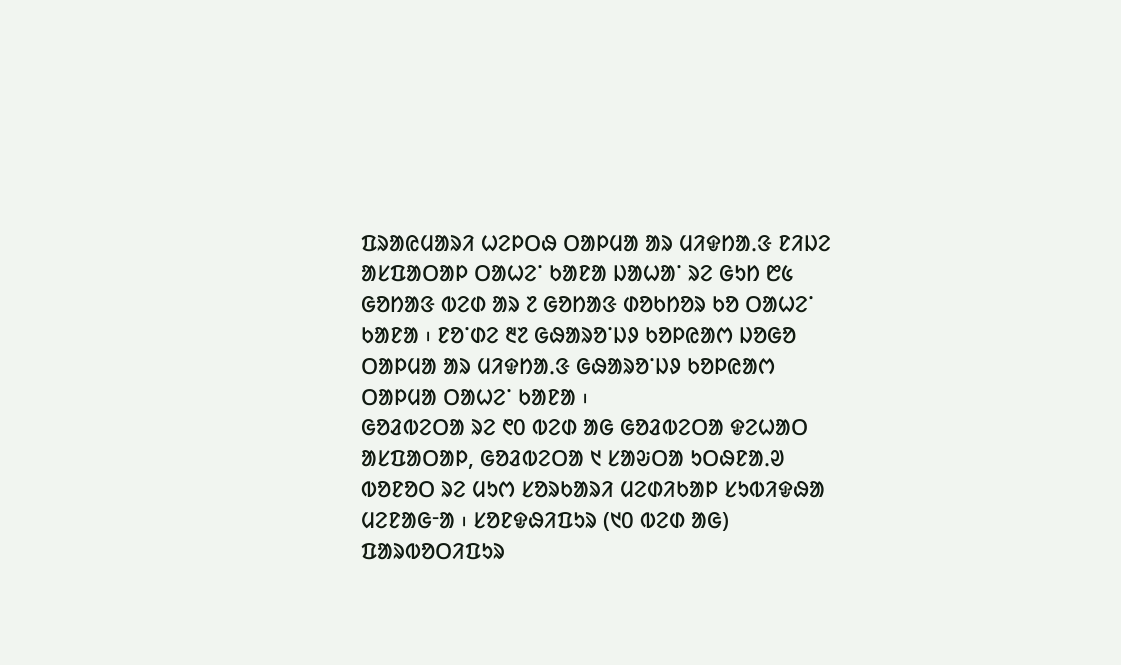ᱯᱨᱟᱭᱢᱟᱨᱤ ᱦᱮᱞᱛᱷ ᱛᱟᱞᱢᱟ ᱟᱨ ᱢᱤᱫᱴᱟᱹᱝ ᱱᱤᱡᱮ ᱟᱥᱯᱟᱛᱟᱞ ᱛᱟᱦᱮᱸ ᱠᱟᱱᱟ ᱡᱟᱦᱟᱸ ᱨᱮ ᱜᱩᱴ ᱘᱕ ᱜᱚᱴᱟᱝ ᱵᱮᱰ ᱟᱨ ᱗ ᱜᱚᱴᱟᱝ ᱰᱚᱠᱴᱚᱨ ᱠᱚ ᱛᱟᱦᱮᱸ ᱠᱟᱱᱟ ᱾ ᱱᱚᱸᱰᱮ ᱓᱗ ᱜᱷᱟᱨᱚᱸᱡᱽ ᱠᱚᱞᱭᱟᱬ ᱡᱚᱜᱚ ᱛᱟᱞᱢᱟ ᱟᱨ ᱢᱤᱫᱴᱟᱹᱝ ᱜᱷᱟᱨᱚᱸᱡᱽ ᱠᱚᱞᱭᱟᱬ ᱛᱟᱞᱢᱟ ᱛᱟᱦᱮᱸ ᱠᱟᱱᱟ ᱾
ᱜᱚᱲᱵᱮᱛᱟ ᱨᱮ ᱖᱐ ᱵᱮᱰ ᱟᱜ ᱜᱚᱲᱵᱮᱛᱟ ᱫᱮᱦᱟᱛ ᱟᱥᱯᱟᱛᱟᱞ, ᱜᱚᱲᱵᱮᱛᱟ ᱑ ᱥᱟᱶᱛᱟ ᱩᱛᱷᱱᱟᱹᱣ ᱵᱚᱱᱚᱛ ᱨᱮ ᱢᱩᱬ ᱥᱚᱨᱠᱟᱨᱤ ᱢᱮᱰᱤᱠᱟᱞ ᱥᱩᱵᱤᱫᱷᱟ ᱢᱮᱱᱟᱜᱼᱟ ᱾ ᱥᱚᱱᱫᱷᱤᱯᱩᱨ (᱑᱐ ᱵᱮᱰ ᱟᱜ) ᱯᱟᱨᱵᱚᱛᱤᱯᱩᱨ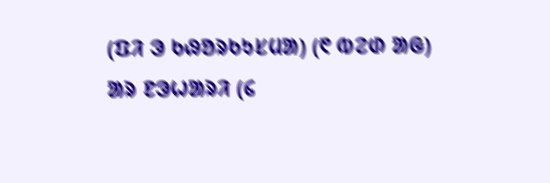(ᱯᱤ ᱳ ᱠᱷᱚᱨᱠᱩᱥᱢᱟ) (᱖ ᱵᱮᱰ ᱟᱜ) ᱟᱨ ᱱᱳᱦᱟᱨᱤ (᱔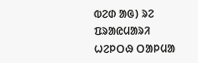ᱵᱮᱰ ᱟᱜ) ᱨᱮ ᱯᱨᱟᱭᱢᱟᱨᱤ ᱦᱮᱞᱛᱷ ᱛᱟᱞᱢᱟ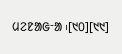ᱢᱮᱱᱟᱜᱼᱟ ᱾[᱑᱐][᱑᱑]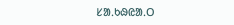ᱥᱟᱹᱠᱷᱭᱟᱹᱛ